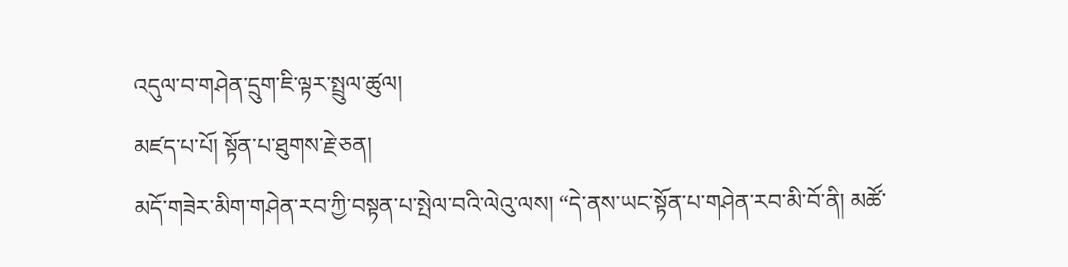འདུལ་བ་གཤེན་དྲུག་ཇི་ལྟར་སྤྲུལ་ཚུལ།
མཛད་པ་པོ། སྟོན་པ་ཐུགས་རྗེ་ཅན།
མདོ་གཟེར་མིག་གཤེན་རབ་ཀྱི་བསྟན་པ་སྤེལ་བའི་ལེའུ་ལས། “དེ་ནས་ཡང་སྟོན་པ་གཤེན་རབ་མི་བོ་ནི། མཚོ་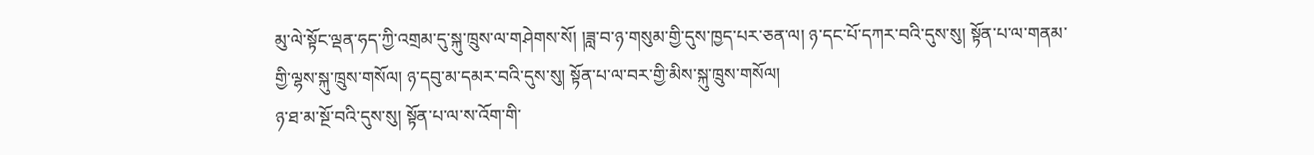མུ་ལེ་སྟོང་ལྡན་ཧད་ཀྱི་འགྲམ་དུ་སྐུ་ཁྲུས་ལ་གཤེགས་སོ། །ཟླ་བ་ཉ་གསུམ་གྱི་དུས་ཁྱད་པར་ཅན་ལ། ཉ་དང་པོ་དཀར་བའི་དུས་སུ། སྟོན་པ་ལ་གནམ་གྱི་ལྷས་སྐུ་ཁྲུས་གསོལ། ཉ་དབུ་མ་དམར་བའི་དུས་སུ། སྟོན་པ་ལ་བར་གྱི་མིས་སྐུ་ཁྲུས་གསོལ།
ཉ་ཐ་མ་སྔོ་བའི་དུས་སུ། སྟོན་པ་ལ་ས་འོག་གི་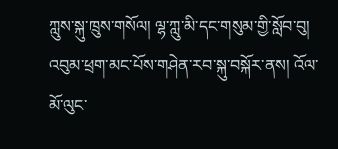ཀླུས་སྐུ་ཁྲུས་གསོལ། ལྷ་ཀླུ་མི་དང་གསུམ་གྱི་སློབ་བུ། འབུམ་ཕྲག་མང་པོས་གཤེན་རབ་སྐུ་བསྐོར་ནས། འོལ་མོ་ལུང་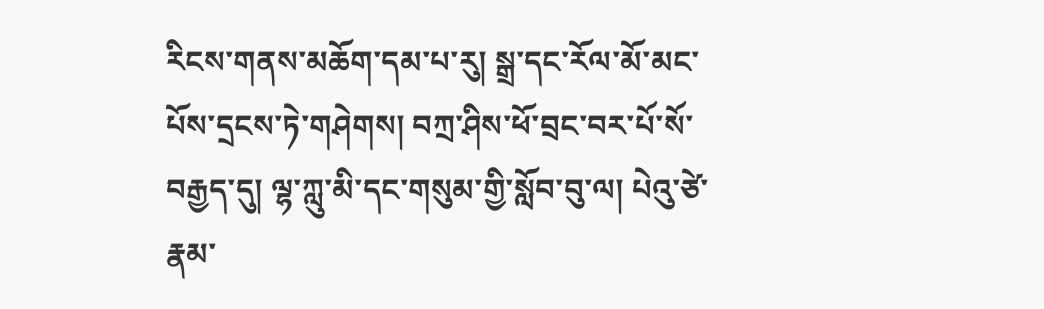རིངས་གནས་མཆོག་དམ་པ་རུ། སྒྲ་དང་རོལ་མོ་མང་པོས་དྲངས་ཏེ་གཤེགས། བཀྲ་ཤིས་ཕོ་བྲང་བར་པོ་སོ་བརྒྱད་དུ། ལྷ་ཀླུ་མི་དང་གསུམ་གྱི་སློབ་བུ་ལ། པེའུ་ཙེ་རྣམ་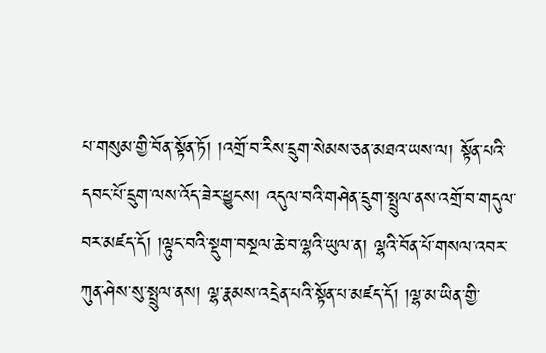པ་གསུམ་གྱི་བོན་སྟོན་ཏོ། །འགྲོ་བ་རིས་དྲུག་སེམས་ཅན་མཐའ་ཡས་ལ། སྟོན་པའི་དབང་པོ་དྲུག་ལས་འོད་ཟེར་ཕྱུངས། འདུལ་བའི་གཤེན་དྲུག་སྤྲུལ་ནས་འགྲོ་བ་གདུལ་བར་མཛད་དོ། །ལྟུང་བའི་སྡུག་བསྔལ་ཆེ་བ་ལྷའི་ཡུལ་ན། ལྷའི་བོན་པོ་གསལ་འབར་ཀུན་ཤེས་སུ་སྤྲུལ་ནས། ལྷ་རྣམས་འདྲེན་པའི་སྟོན་པ་མཛད་དོ། །ལྷ་མ་ཡིན་གྱི་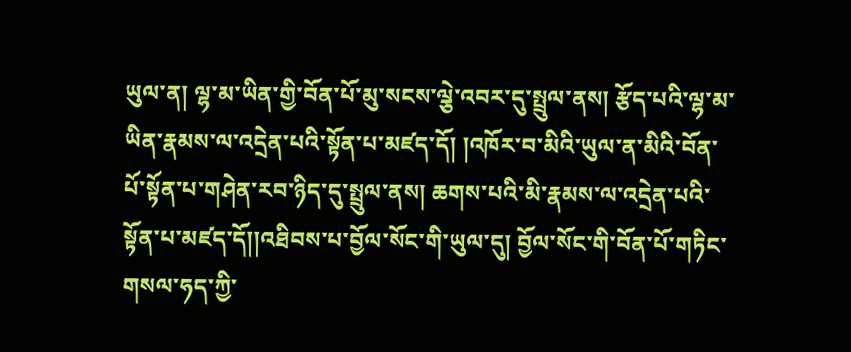ཡུལ་ན། ལྷ་མ་ཡིན་གྱི་བོན་པོ་མུ་སངས་ལྕེ་འབར་དུ་སྤྲུལ་ནས། རྩོད་པའི་ལྷ་མ་ཡིན་རྣམས་ལ་འདྲེན་པའི་སྟོན་པ་མཛད་དོ། །འཁོར་བ་མིའི་ཡུལ་ན་མིའི་བོན་པོ་སྟོན་པ་གཤེན་རབ་ཉིད་དུ་སྤྲུལ་ནས། ཆགས་པའི་མི་རྣམས་ལ་འདྲེན་པའི་སྟོན་པ་མཛད་དོ།།འཐིབས་པ་བྱོལ་སོང་གི་ཡུལ་དུ། བྱོལ་སོང་གི་བོན་པོ་གཏིང་གསལ་ཧད་ཀྱི་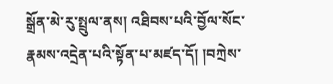སྒྲོན་མེ་རུ་སྤྲུལ་ནས། འཐིབས་པའི་བྱོལ་སོང་རྣམས་འདྲེན་པའི་སྟོན་པ་མཛད་དོ། །བཀྲེས་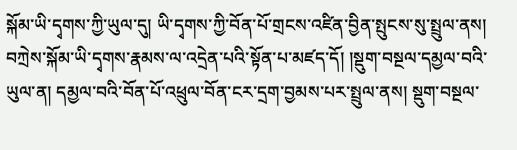སྐོམ་ཡི་དྭགས་ཀྱི་ཡུལ་དུ། ཡི་དྭགས་ཀྱི་བོན་པོ་གྲངས་འཛིན་བྱིན་སྤུངས་སུ་སྤྲུལ་ནས། བཀྲེས་སྐོམ་ཡི་དྭགས་རྣམས་ལ་འདྲེན་པའི་སྟོན་པ་མཛད་དོ། །སྡུག་བསྔལ་དམྱལ་བའི་ཡུལ་ན། དམྱལ་བའི་བོན་པོ་འཕྲུལ་བོན་ངར་དྲག་བྱམས་པར་སྤྲུལ་ནས། སྡུག་བསྔལ་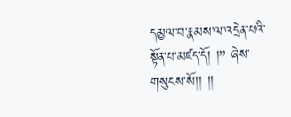དམྱལ་བ་རྣམས་ལ་འདྲེན་པའི་སྟོན་པ་མཛད་དོ། །” ཞེས་གསུངས་སོ།། །།